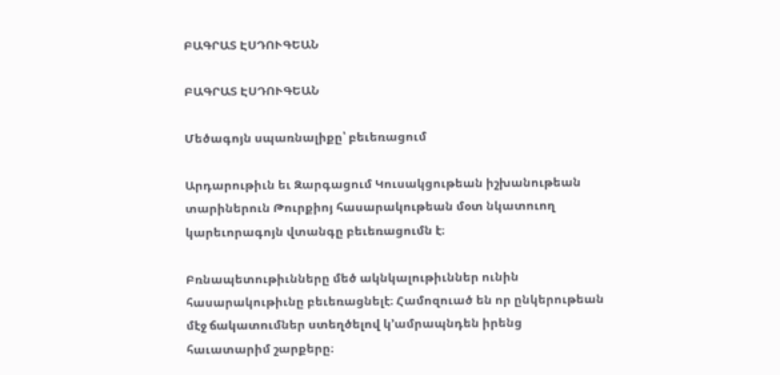ԲԱԳՐԱՏ ԷՍԴՈՒԳԵԱՆ

ԲԱԳՐԱՏ ԷՍԴՈՒԳԵԱՆ

Մեծագոյն սպառնալիքը՝ բեւեռացում

Արդարութիւն եւ Զարգացում Կուսակցութեան իշխանութեան տարիներուն Թուրքիոյ հասարակութեան մօտ նկատուող կարեւորագոյն վտանգը բեւեռացումն է։

Բռնապետութիւնները մեծ ակնկալութիւններ ունին հասարակութիւնը բեւեռացնելէ։ Համոզուած են որ ընկերութեան մէջ ճակատումներ ստեղծելով կ՚ամրապնդեն իրենց հաւատարիմ շարքերը։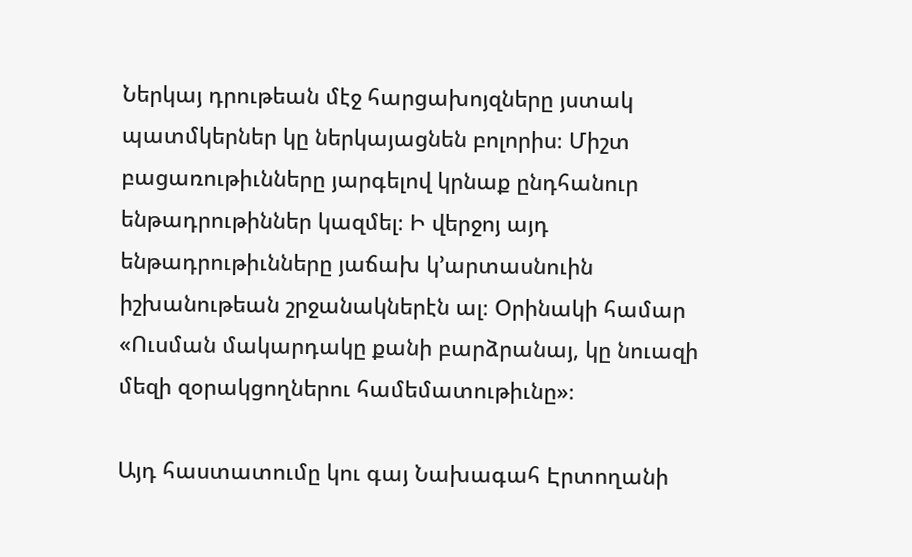Ներկայ դրութեան մէջ հարցախոյզները յստակ պատմկերներ կը ներկայացնեն բոլորիս։ Միշտ բացառութիւնները յարգելով կրնաք ընդհանուր ենթադրութիններ կազմել։ Ի վերջոյ այդ ենթադրութիւնները յաճախ կ՚արտասնուին իշխանութեան շրջանակներէն ալ։ Օրինակի համար «Ուսման մակարդակը քանի բարձրանայ, կը նուազի մեզի զօրակցողներու համեմատութիւնը»։

Այդ հաստատումը կու գայ Նախագահ Էրտողանի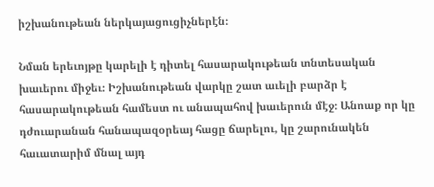իշխանութեան ներկայացուցիչներէն։

Նման երեւոյթը կարելի է դիտել հասարակութեան տնտեսական խաւերու միջեւ։ Իշխանութեան վարկը շատ աւելի բարձր է հասարակութեան համեստ ու անապահով խաւերուն մէջ։ Անոաք որ կը դժուարանան հանապազօրեայ հացը ճարելու, կը շարունակեն հաւատարիմ մնալ այդ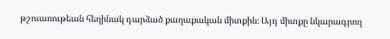թշուառութեան հեղինակ դարձած քաղաքական միտքին։ Այդ միտքը նկարագրող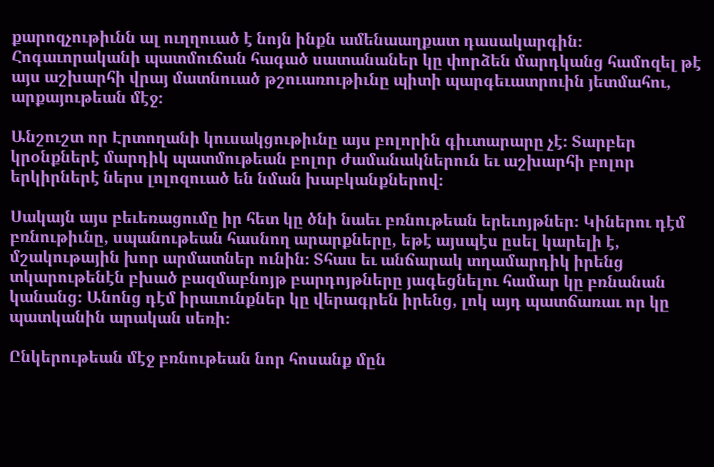քարոզչութիւնն ալ ուղղուած է նոյն ինքն ամենաաղքատ դասակարգին։ Հոգաւորականի պատմուճան հագած սատանաներ կը փորձեն մարդկանց համոզել թէ այս աշխարհի վրայ մատնուած թշուառութիւնը պիտի պարգեւատրուին յետմահու, արքայութեան մէջ։

Անշուշտ որ Էրտողանի կուսակցութիւնը այս բոլորին գիւտարարը չէ։ Տարբեր կրօնքներէ մարդիկ պատմութեան բոլոր ժամանակներուն եւ աշխարհի բոլոր երկիրներէ ներս լոլոզուած են նման խաբկանքներով։

Սակայն այս բեւեռացումը իր հետ կը ծնի նաեւ բռնութեան երեւոյթներ։ Կիներու դէմ բռնութիւնը, սպանութեան հասնող արարքները, եթէ այսպէս ըսել կարելի է, մշակութային խոր արմատներ ունին։ Տհաս եւ անճարակ տղամարդիկ իրենց տկարութենէն բխած բազմաբնոյթ բարդոյթները յագեցնելու համար կը բռնանան կանանց։ Անոնց դէմ իրաւունքներ կը վերագրեն իրենց, լոկ այդ պատճառաւ որ կը պատկանին արական սեռի։

Ընկերութեան մէջ բռնութեան նոր հոսանք մըն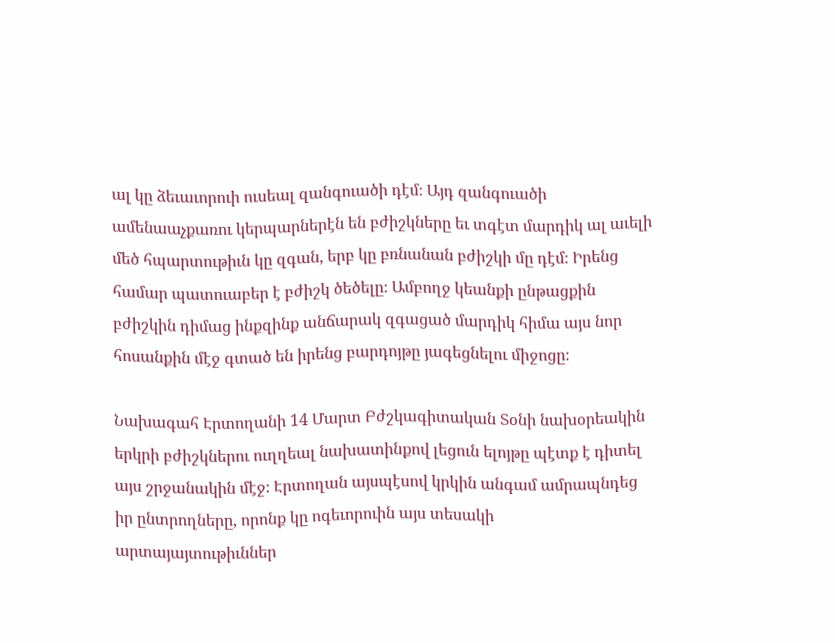ալ կը ձեւաւորուի ուսեալ զանգուածի դէմ։ Այդ զանգուածի ամենաաչքառու կերպարներէն են բժիշկները եւ տգէտ մարդիկ ալ աւելի մեծ հպարտութիւն կը զգան, երբ կը բռնանան բժիշկի մը դէմ։ Իրենց համար պատուաբեր է բժիշկ ծեծելը։ Ամբողջ կեանքի ընթացքին բժիշկին դիմաց ինքզինք անճարակ զգացած մարդիկ հիմա այս նոր հոսանքին մէջ գտած են իրենց բարդոյթը յագեցնելու միջոցը։

Նախագահ Էրտողանի 14 Մարտ Բժշկագիտական Տօնի նախօրեակին երկրի բժիշկներու ուղղեալ նախատինքով լեցուն ելոյթը պէտք է դիտել այս շրջանակին մէջ։ Էրտողան այսպէսով կրկին անգամ ամրապնդեց իր ընտրողները, որոնք կը ոգեւորուին այս տեսակի արտայայտութիւններ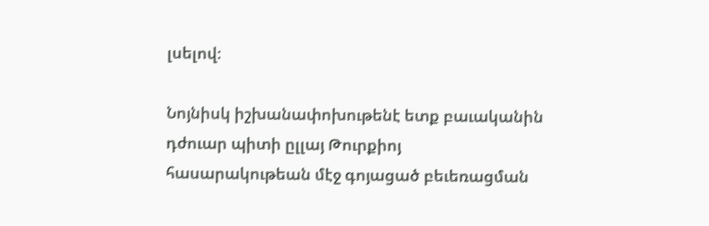լսելով։

Նոյնիսկ իշխանափոխութենէ ետք բաւականին դժուար պիտի ըլլայ Թուրքիոյ հասարակութեան մէջ գոյացած բեւեռացման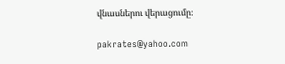վնասներու վերացումը։

pakrates@yahoo.com